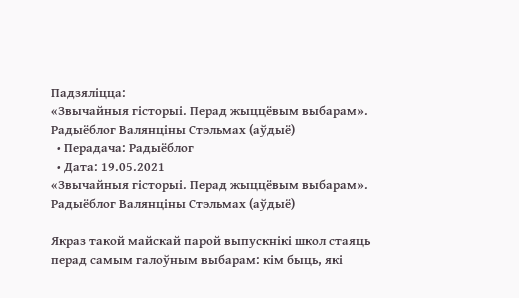Падзяліцца:
«Звычайныя гісторыі. Перад жыццёвым выбарам». Радыёблог Валянціны Стэльмах (аўдыё)
  • Перадача: Радыёблог
  • Дата: 19.05.2021
«Звычайныя гісторыі. Перад жыццёвым выбарам». Радыёблог Валянціны Стэльмах (аўдыё)

Якраз такой майскай парой выпускнікі школ стаяць перад самым галоўным выбарам: кім быць, які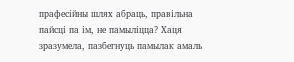прафесійны шлях абраць, правільна пайсці па ім, не памыліцца? Хаця зразумела, пазбегнуць памылак амаль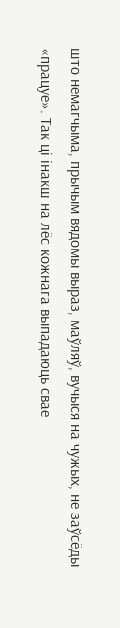што немагчыма, прычым вядомы выраз, маўляў, вучыся на чужых, не заўсёды «працуе». Так ці інакш на лёс кожнага выпадаюць свае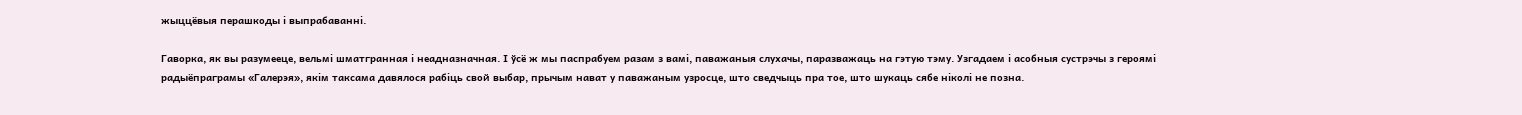жыццёвыя перашкоды і выпрабаванні.

Гаворка, як вы разумееце, вельмі шматгранная і неадназначная. І ўсё ж мы паспрабуем разам з вамі, паважаныя слухачы, паразважаць на гэтую тэму. Узгадаем і асобныя сустрэчы з героямі радыёпраграмы «Галерэя», якім таксама давялося рабіць свой выбар, прычым нават у паважаным узросце, што сведчыць пра тое, што шукаць сябе ніколі не позна.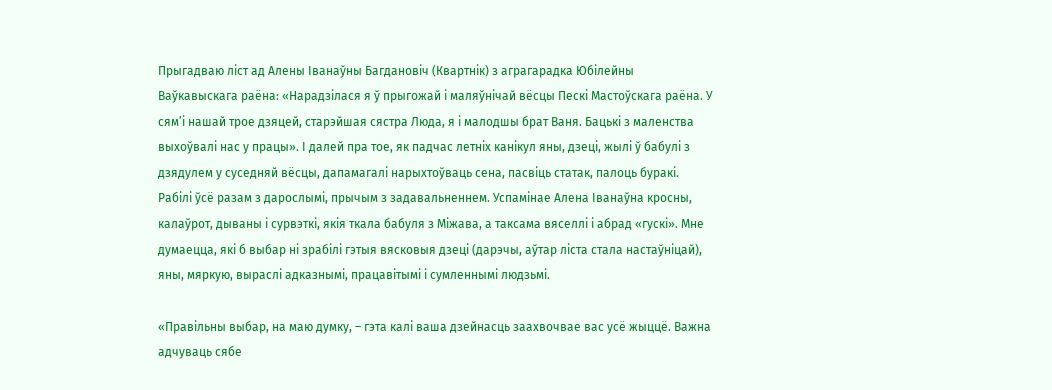Прыгадваю ліст ад Алены Іванаўны Багдановіч (Квартнік) з аграгарадка Юбілейны Ваўкавыскага раёна: «Нарадзілася я ў прыгожай і маляўнічай вёсцы Пескі Мастоўскага раёна. У сям’і нашай трое дзяцей, старэйшая сястра Люда, я і малодшы брат Ваня. Бацькі з маленства выхоўвалі нас у працы». І далей пра тое, як падчас летніх канікул яны, дзеці, жылі ў бабулі з дзядулем у суседняй вёсцы, дапамагалі нарыхтоўваць сена, пасвіць статак, палоць буракі. Рабілі ўсё разам з дарослымі, прычым з задавальненнем. Успамінае Алена Іванаўна кросны, калаўрот, дываны і сурвэткі, якія ткала бабуля з Міжава, а таксама вяселлі і абрад «гускі». Мне думаецца, які б выбар ні зрабілі гэтыя вясковыя дзеці (дарэчы, аўтар ліста стала настаўніцай), яны, мяркую, выраслі адказнымі, працавітымі і сумленнымі людзьмі.

«Правільны выбар, на маю думку, – гэта калі ваша дзейнасць заахвочвае вас усё жыццё. Важна адчуваць сябе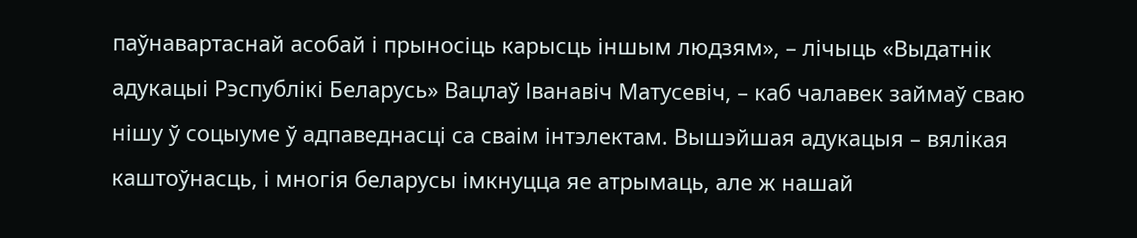паўнавартаснай асобай і прыносіць карысць іншым людзям», – лічыць «Выдатнік адукацыі Рэспублікі Беларусь» Вацлаў Іванавіч Матусевіч, – каб чалавек займаў сваю нішу ў соцыуме ў адпаведнасці са сваім інтэлектам. Вышэйшая адукацыя – вялікая каштоўнасць, і многія беларусы імкнуцца яе атрымаць, але ж нашай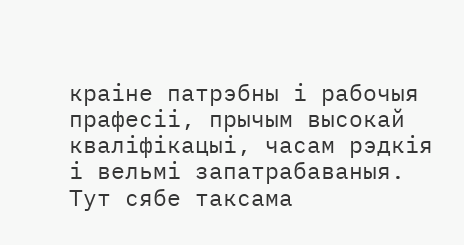краіне патрэбны і рабочыя прафесіі, прычым высокай кваліфікацыі, часам рэдкія і вельмі запатрабаваныя. Тут сябе таксама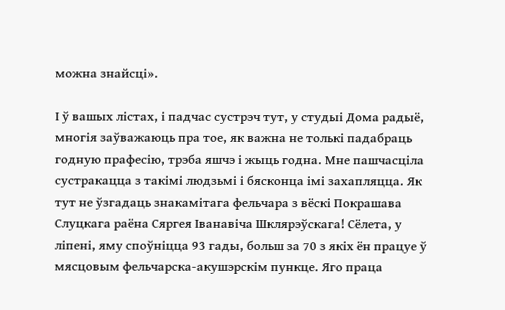можна знайсці».

І ў вашых лістах, і падчас сустрэч тут, у студыі Дома радыё, многія заўважаюць пра тое, як важна не толькі падабраць годную прафесію, трэба яшчэ і жыць годна. Мне пашчасціла сустракацца з такімі людзьмі і бясконца імі захапляцца. Як тут не ўзгадаць знакамітага фельчара з вёскі Покрашава Слуцкага раёна Сяргея Іванавіча Шклярэўскага! Сёлета, у ліпені, яму споўніцца 93 гады, больш за 70 з якіх ён працуе ў мясцовым фельчарска-акушэрскім пункце. Яго праца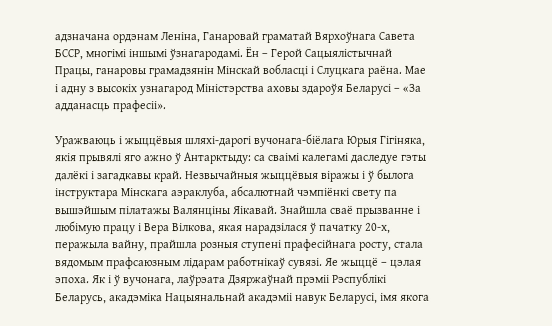адзначана ордэнам Леніна, Ганаровай граматай Вярхоўнага Савета БССР, многімі іншымі ўзнагародамі. Ён – Герой Сацыялістычнай Працы, ганаровы грамадзянін Мінскай вобласці і Слуцкага раёна. Мае і адну з высокіх узнагарод Міністэрства аховы здароўя Беларусі – «За адданасць прафесіі».

Уражваюць і жыццёвыя шляхі-дарогі вучонага-біёлага Юрыя Гігіняка, якія прывялі яго ажно ў Антарктыду: са сваімі калегамі даследуе гэты далёкі і загадкавы край. Незвычайныя жыццёвыя віражы і ў былога інструктара Мінскага аэраклуба, абсалютнай чэмпіёнкі свету па вышэйшым пілатажы Валянціны Яікавай. Знайшла сваё прызванне і любімую працу і Вера Вілкова, якая нарадзілася ў пачатку 20-х, перажыла вайну, прайшла розныя ступені прафесійнага росту, стала вядомым прафсаюзным лідарам работнікаў сувязі. Яе жыццё – цэлая эпоха. Як і ў вучонага, лаўрэата Дзяржаўнай прэміі Рэспублікі Беларусь, акадэміка Нацыянальнай акадэміі навук Беларусі, імя якога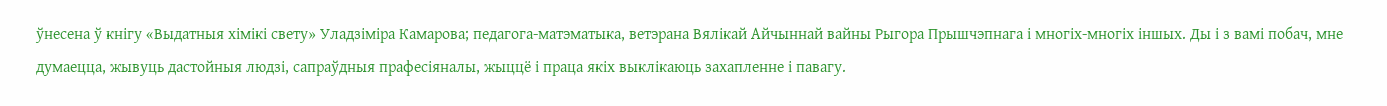ўнесена ў кнігу «Выдатныя хімікі свету» Уладзіміра Камарова; педагога-матэматыка, ветэрана Вялікай Айчыннай вайны Рыгора Прышчэпнага і многіх-многіх іншых. Ды і з вамі побач, мне думаецца, жывуць дастойныя людзі, сапраўдныя прафесіяналы, жыццё і праца якіх выклікаюць захапленне і павагу.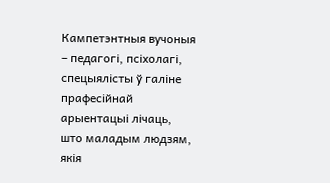Кампетэнтныя вучоныя – педагогі, псіхолагі, спецыялісты ў галіне прафесійнай арыентацыі лічаць, што маладым людзям, якія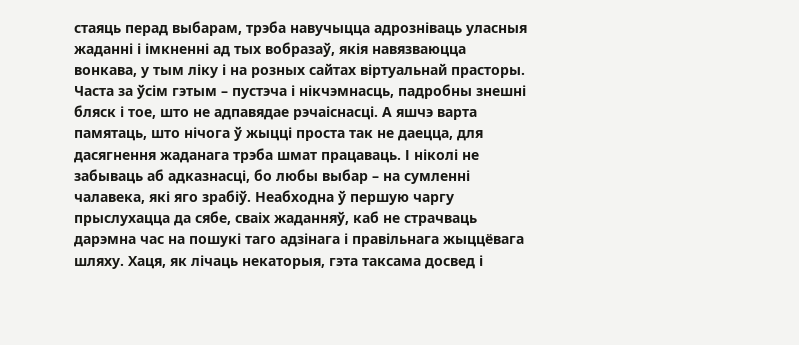стаяць перад выбарам, трэба навучыцца адрозніваць уласныя жаданні і імкненні ад тых вобразаў, якія навязваюцца вонкава, у тым ліку і на розных сайтах віртуальнай прасторы. Часта за ўсім гэтым – пустэча і нікчэмнасць, падробны знешні бляск і тое, што не адпавядае рэчаіснасці. А яшчэ варта памятаць, што нічога ў жыцці проста так не даецца, для дасягнення жаданага трэба шмат працаваць. І ніколі не забываць аб адказнасці, бо любы выбар – на сумленні чалавека, які яго зрабіў. Неабходна ў першую чаргу прыслухацца да сябе, сваіх жаданняў, каб не страчваць дарэмна час на пошукі таго адзінага і правільнага жыццёвага шляху. Хаця, як лічаць некаторыя, гэта таксама досвед і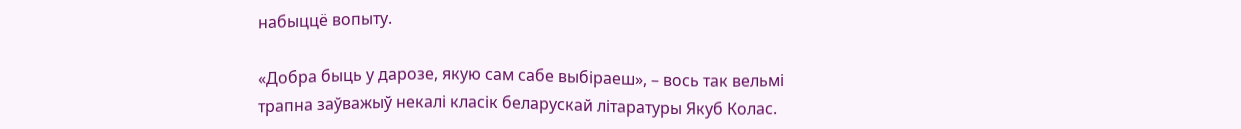набыццё вопыту.

«Добра быць у дарозе, якую сам сабе выбіраеш», – вось так вельмі трапна заўважыў некалі класік беларускай літаратуры Якуб Колас.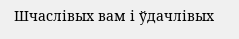Шчаслівых вам і ўдачлівых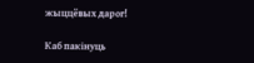жыццёвых дарог!

Каб пакінуць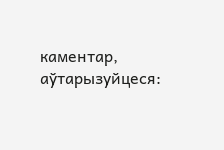каментар, аўтарызуйцеся: